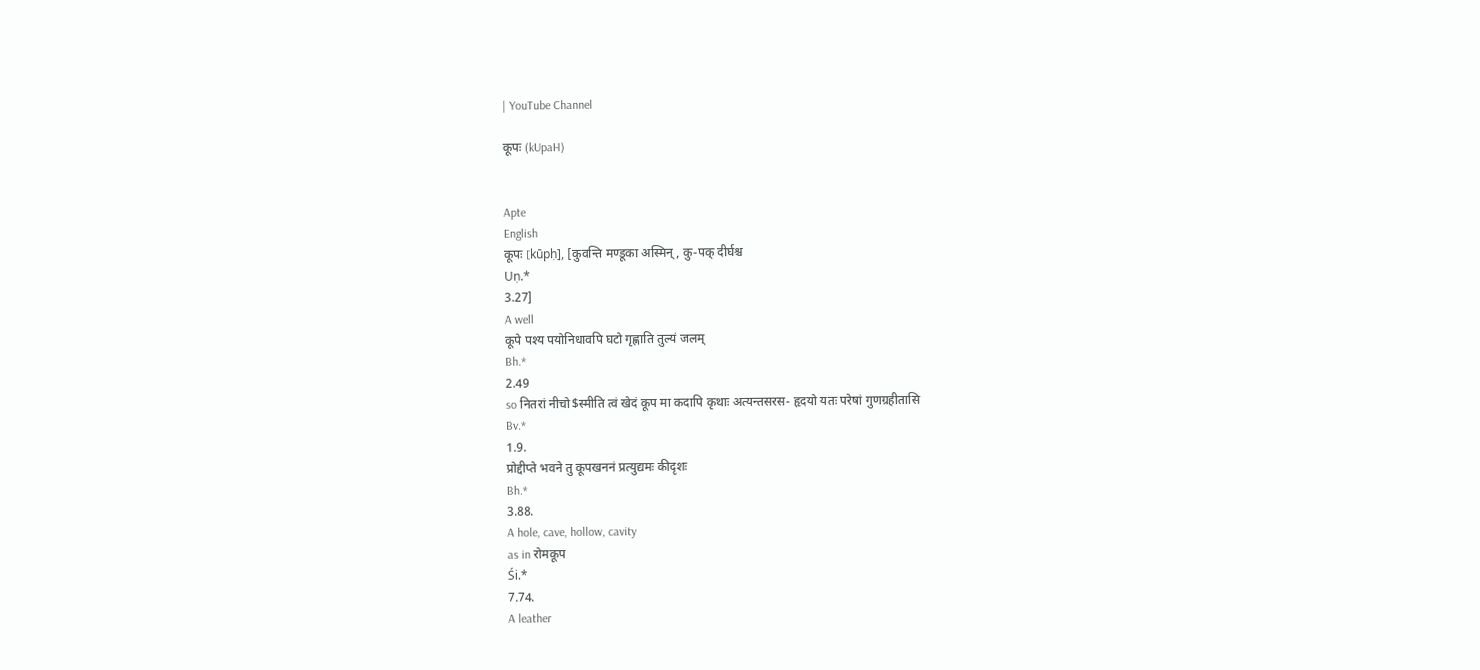| YouTube Channel

कूपः (kUpaH)


Apte
English
कूपः [kūpḥ], [कुवन्ति मण्डूका अस्मिन्, कु-पक् दीर्घश्च
Uṇ.*
3.27]
A well
कूपे पश्य पयोनिधावपि घटो गृह्णाति तुल्यं जलम्
Bh.*
2.49
so नितरां नीचो$स्मीति त्वं खेदं कूप मा कदापि कृथाः अत्यन्तसरस- हृदयो यतः परेषां गुणग्रहीतासि
Bv.*
1.9.
प्रोद्दीप्ते भवने तु कूपखननं प्रत्युद्यमः कीदृशः
Bh.*
3.88.
A hole, cave, hollow, cavity
as in रोमकूप
Śi.*
7.74.
A leather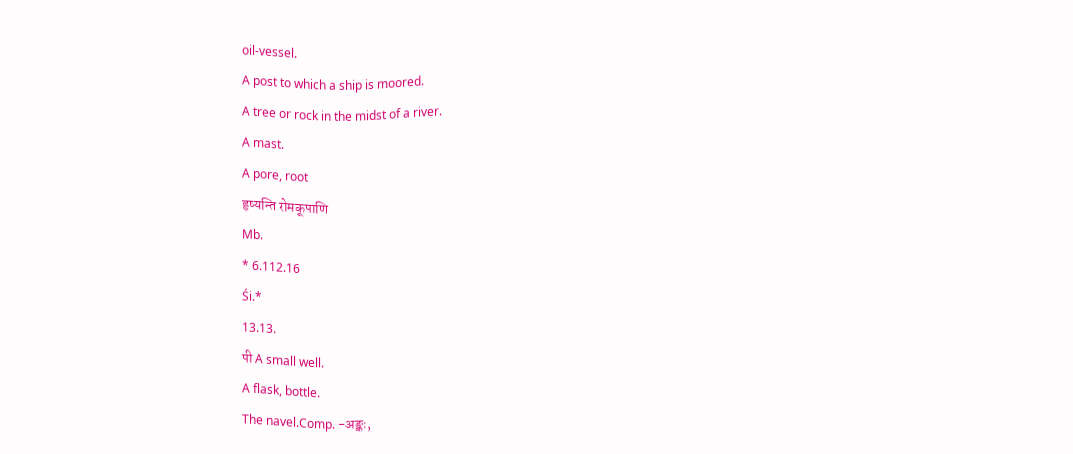oil-vessel.
A post to which a ship is moored.
A tree or rock in the midst of a river.
A mast.
A pore, root
हृष्यन्ति रोमकूपाणि
Mb.
* 6.112.16
Śi.*
13.13.
पी A small well.
A flask, bottle.
The navel.Comp. -अङ्कः,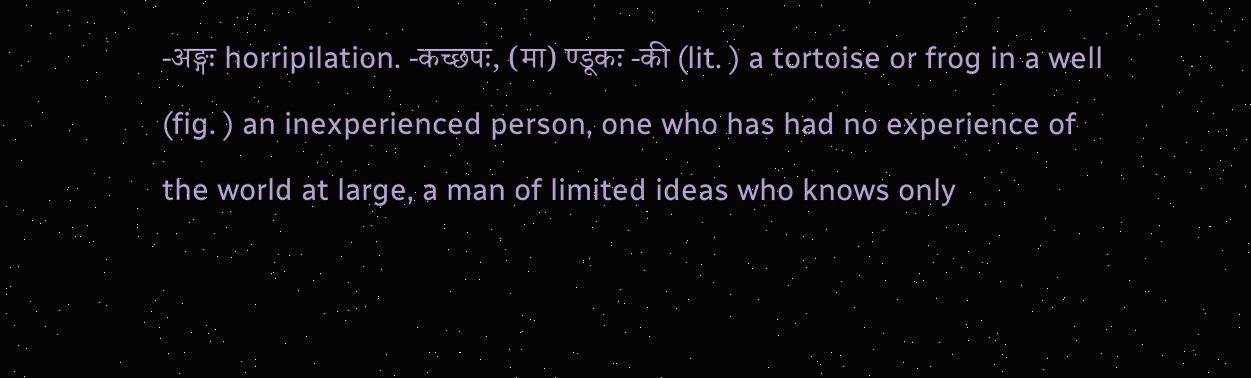-अङ्गः horripilation. -कच्छपः, (मा) ण्डूकः -की (lit. ) a tortoise or frog in a well
(fig. ) an inexperienced person, one who has had no experience of the world at large, a man of limited ideas who knows only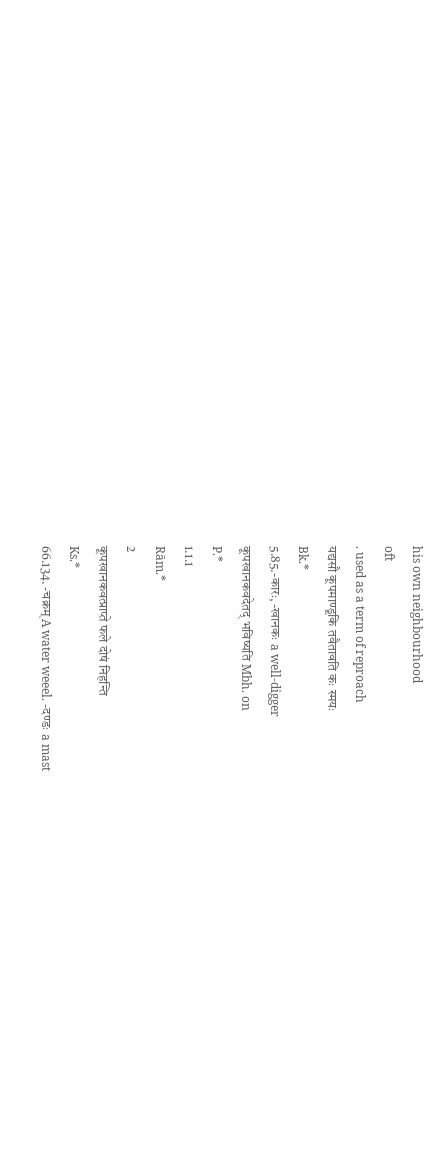his own neighbourhood
oft
. used as a term of reproach
यद्यसौ कूपमाण्डूकि तवैतावति कः स्मयः
Bk.*
5.85.-कारः, -खानकः a well-digger
कूपखानकवदेतद् भविष्यति Mbh. on
P.*
1.1.1
Rām.*
2
कूपखानकवत्प्राप्ते फले दोषं निहन्ति
Ks.*
66.134. -चक्रम् A water weeel. -दण्डः a mast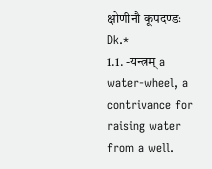क्षोणीनौ कूपदण्डः
Dk.*
1.1. -यन्त्रम् a water-wheel, a contrivance for raising water from a well.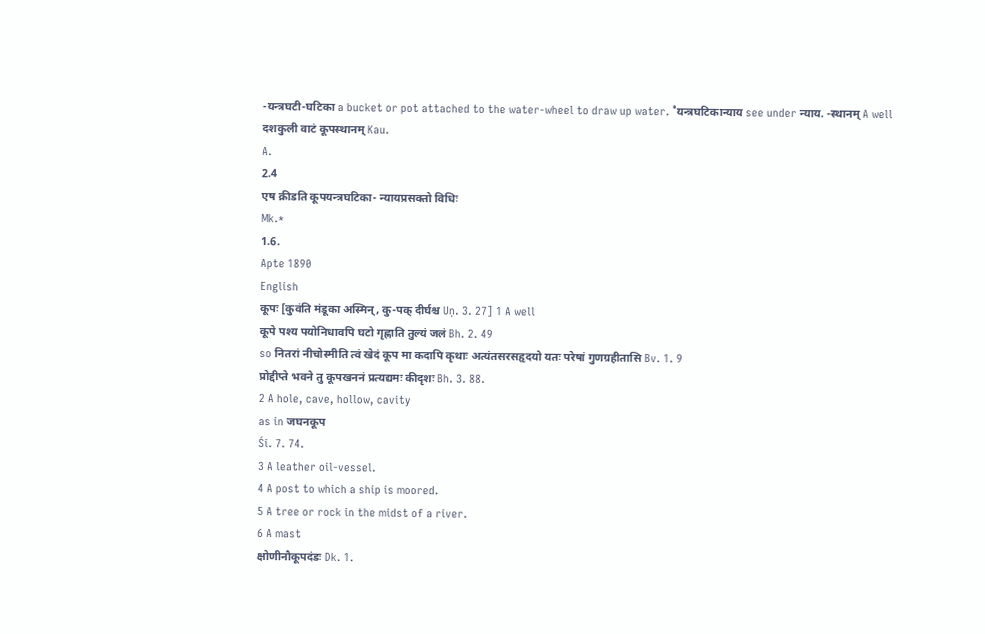-यन्त्रघटी-घटिका a bucket or pot attached to the water-wheel to draw up water. ˚यन्त्रघटिकान्याय see under न्याय. -स्थानम् A well
दशकुली वाटं कूपस्थानम् Kau.
A.
2.4
एष क्रीडति कूपयन्त्रघटिका- न्यायप्रसक्तो विधिः
Mk.*
1.6.
Apte 1890
English
कूपः [कुवंति मंडूका अस्मिन्, कु-पक् दीर्घश्च Uṇ. 3. 27] 1 A well
कूपे पश्य पयोनिधावपि घटो गृह्णाति तुल्यं जलं Bh. 2. 49
so नितरां नीचोस्मीति त्वं खेदं कूप मा कदापि कृथाः अत्यंतसरसहृदयो यतः परेषां गुणग्रहीतासि Bv. 1. 9
प्रोद्दीप्ते भवने तु कूपखननं प्रत्यद्यमः कीदृशः Bh. 3. 88.
2 A hole, cave, hollow, cavity
as in जघनकूप
Śi. 7. 74.
3 A leather oil-vessel.
4 A post to which a ship is moored.
5 A tree or rock in the midst of a river.
6 A mast
क्षोणीनौकूपदंडः Dk. 1.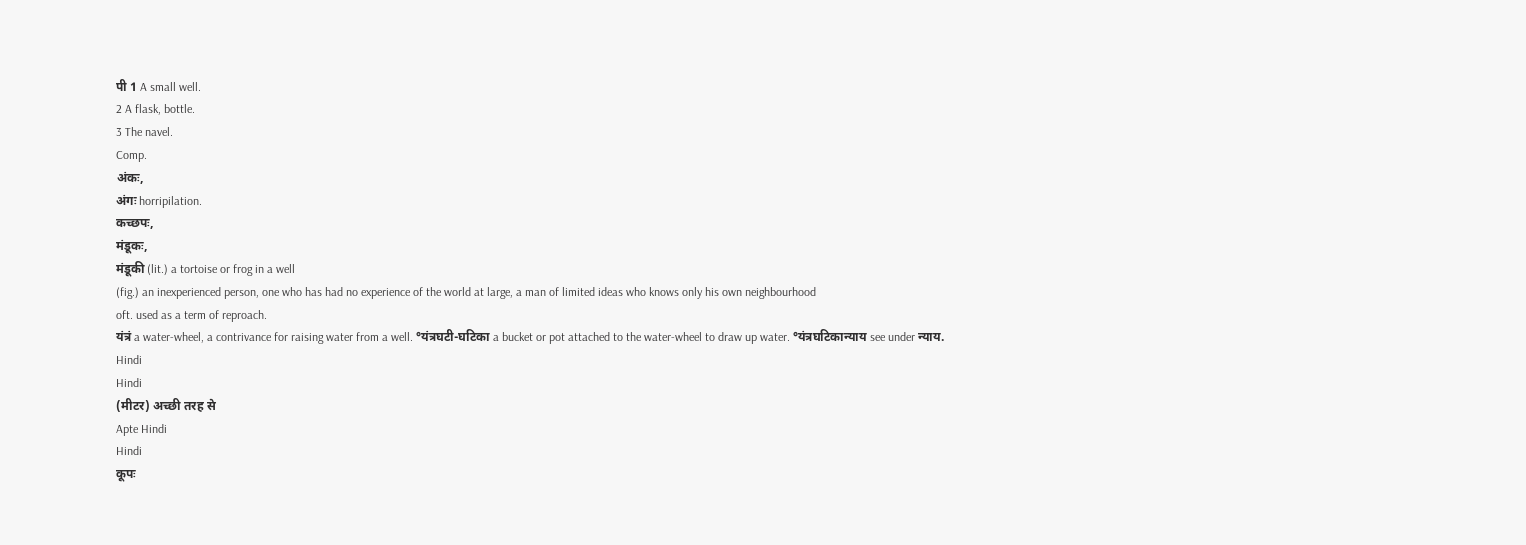पी 1 A small well.
2 A flask, bottle.
3 The navel.
Comp.
अंकः,
अंगः horripilation.
कच्छपः,
मंडूकः,
मंडूकी (lit.) a tortoise or frog in a well
(fig.) an inexperienced person, one who has had no experience of the world at large, a man of limited ideas who knows only his own neighbourhood
oft. used as a term of reproach.
यंत्रं a water-wheel, a contrivance for raising water from a well. °यंत्रघटी-घटिका a bucket or pot attached to the water-wheel to draw up water. °यंत्रघटिकान्याय see under न्याय.
Hindi
Hindi
(मीटर) अच्छी तरह से
Apte Hindi
Hindi
कूपः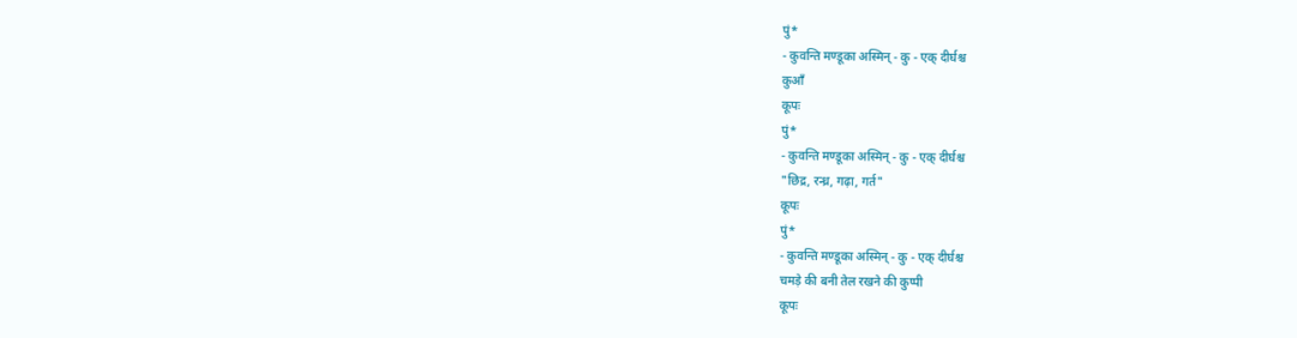पुं*
- कुवन्ति मण्डूका अस्मिन् - कु - एक् दीर्घश्च
कुआँ
कूपः
पुं*
- कुवन्ति मण्डूका अस्मिन् - कु - एक् दीर्घश्च
"छिद्र, रन्ध्र, गढ़ा, गर्त"
कूपः
पुं*
- कुवन्ति मण्डूका अस्मिन् - कु - एक् दीर्घश्च
चमड़े की बनी तेल रखने की कुप्पी
कूपः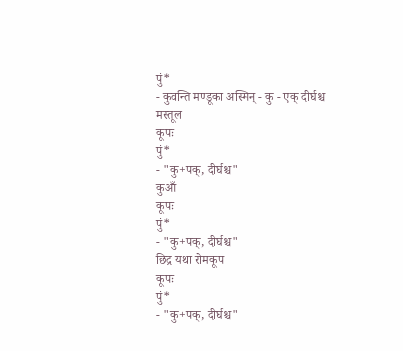पुं*
- कुवन्ति मण्डूका अस्मिन् - कु - एक् दीर्घश्च
मस्तूल
कूपः
पुं*
- "कु+पक्, दीर्घश्च"
कुआँ
कूपः
पुं*
- "कु+पक्, दीर्घश्च"
छिद्र यथा रोमकूप
कूपः
पुं*
- "कु+पक्, दीर्घश्च"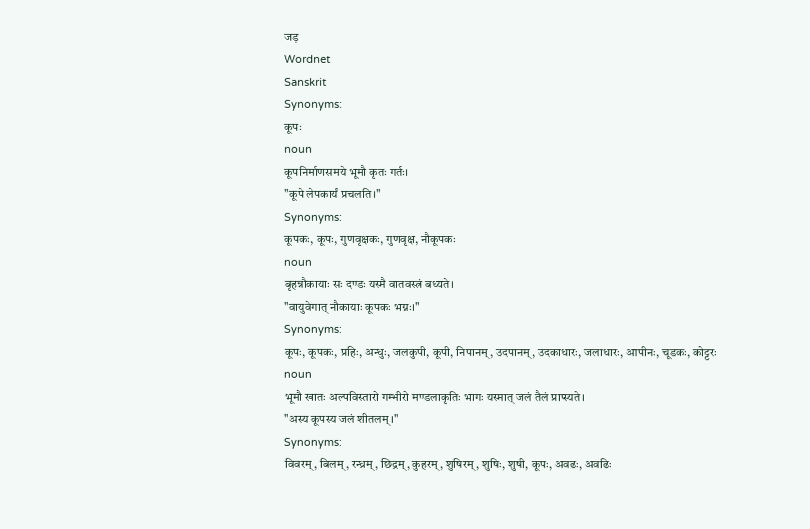जड़
Wordnet
Sanskrit
Synonyms:
कूपः
noun
कूपनिर्माणसमये भूमौ कृतः गर्तः।
"कूपे लेपकार्यं प्रचलति।"
Synonyms:
कूपकः, कूपः, गुणवृक्षकः, गुणवृक्ष, नौकूपकः
noun
बृहन्नौकायाः सः दण्डः यस्मै वातवस्त्रं बध्यते।
"वायुवेगात् नौकायाः कूपकः भग्नः।"
Synonyms:
कूपः, कूपकः, प्रहिः, अन्धुः, जलकुपी, कूपी, निपानम्, उदपानम्, उदकाधारः, जलाधारः, आपीनः, चूडकः, कोट्टरः
noun
भूमौ खातः अल्पविस्तारो गम्भीरो मण्डलाकृतिः भागः यस्मात् जलं तैलं प्राप्स्यते।
"अस्य कूपस्य जलं शीतलम्।"
Synonyms:
विवरम्, बिलम्, रन्ध्रम्, छिद्रम्, कुहरम्, शुषिरम्, शुषिः, शुषी, कूपः, अवढः, अवढिः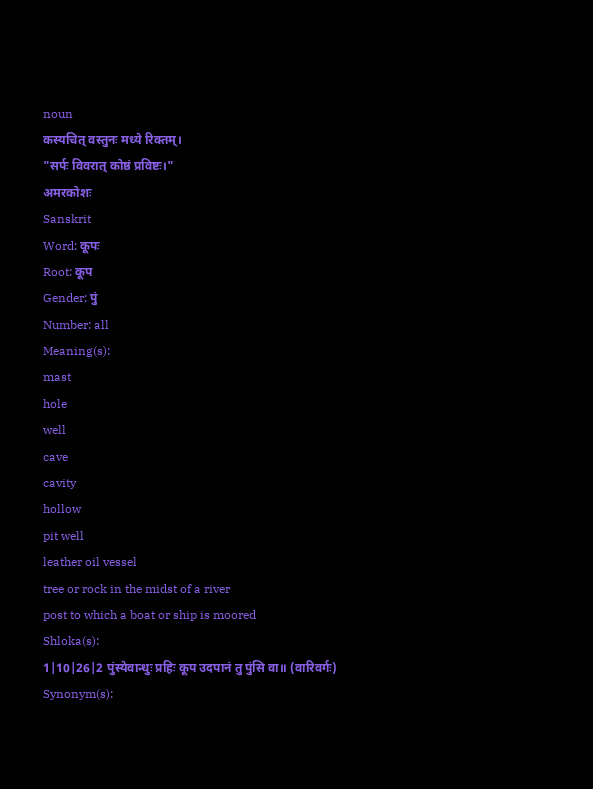noun
कस्यचित् वस्तुनः मध्ये रिक्तम्।
"सर्पः विवरात् कोष्ठं प्रविष्टः।"
अमरकोशः
Sanskrit
Word: कूपः
Root: कूप
Gender: पुं
Number: all
Meaning(s):
mast
hole
well
cave
cavity
hollow
pit well
leather oil vessel
tree or rock in the midst of a river
post to which a boat or ship is moored
Shloka(s):
1|10|26|2 पुंस्येवान्धुः प्रहिः कूप उदपानं तु पुंसि वा॥ (वारिवर्गः)
Synonym(s):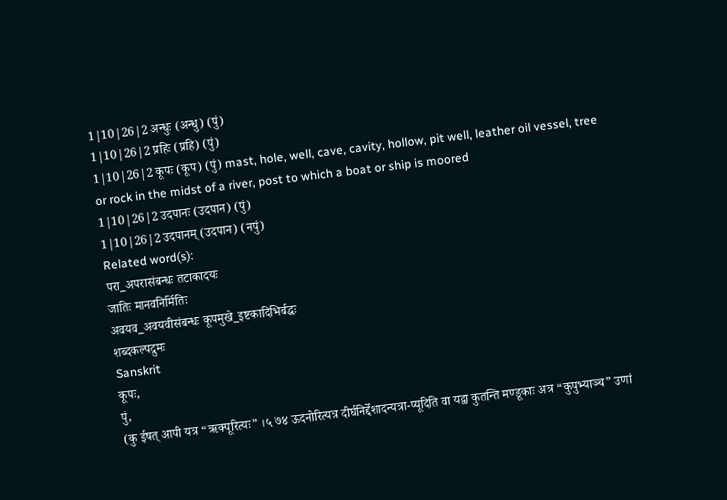1|10|26|2 अन्धुः (अन्धु) (पुं)
1|10|26|2 प्रहिः (प्रहि) (पुं)
1|10|26|2 कूपः (कूप) (पुं) mast, hole, well, cave, cavity, hollow, pit well, leather oil vessel, tree or rock in the midst of a river, post to which a boat or ship is moored
1|10|26|2 उदपानः (उदपान) (पुं)
1|10|26|2 उदपानम् (उदपान) (नपुं)
Related word(s):
परा_अपरासंबन्धः तटाकादयः
जातिः मानवनिर्मितिः
अवयव_अवयवीसंबन्धः कूपमुखे_इष्टकादिभिर्बद्धः
शब्दकल्पद्रुमः
Sanskrit
कूपः,
पुं,
(कु ईषत् आपी यत्र “ऋक्पूरित्यः” ।५ ७४ ऊदनोरित्यत्र दीर्घनिर्द्देशादन्यत्रा-प्यूदिति वा यद्वा कुतन्ति मण्डूकाः अत्र “कुपुभ्याञ्च” उणां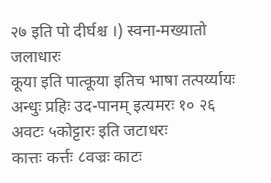२७ इति पो दीर्घश्च ।) स्वना-मख्यातो जलाधारः
कूया इति पात्कूया इतिच भाषा तत्पर्य्यायः अन्धुः प्रहिः उद-पानम् इत्यमरः १० २६
अवटः ५कोट्टारः इति जटाधरः
कात्तः कर्त्तः ८वज्रः काटः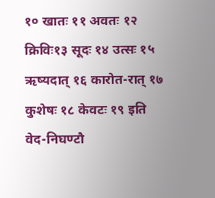१० खातः ११ अवतः १२ क्रिविः१३ सूदः १४ उत्सः १५ ऋष्यदात् १६ कारोत-रात् १७ कुशेषः १८ केवटः १९ इति वेद-निघण्टौ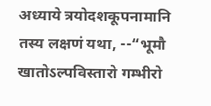अध्याये त्रयोदशकूपनामानि
तस्य लक्षणं यथा, --“भूमौ खातोऽल्पविस्तारो गम्भीरो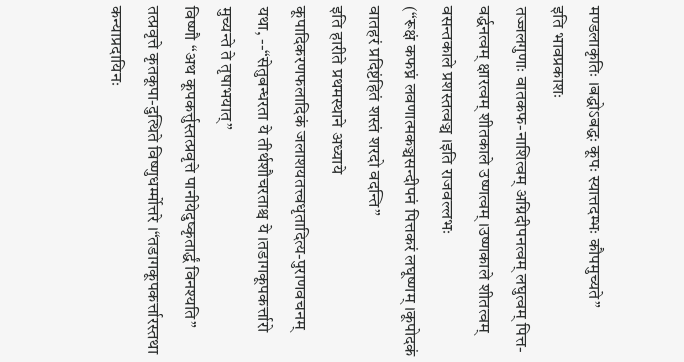मण्डलाकृतिः ।बद्धोऽबद्धः कूपः स्यात्तदम्भः कौपमुच्यते”
इति भावप्रकाशः
तज्जलगुणाः वातकफ-नाशित्वम् अग्निदीपनत्वम् लघुत्वम् पित्त-वर्द्धनत्वम् क्षारत्वम् शीतकाले उष्णत्वम् ।उष्णकाले शीतत्वम् वसन्तकाले प्रशस्तत्वञ्च ।इति राजवल्लभः
(“रूक्षं कफघ्नं लवणात्मकञ्चसन्दीपनं पित्तकरं लघूष्णम् ।कूपोदकं वातहरं प्रदिष्टंहितं शस्तं शरदो वदन्ति”
इति हारीते प्रथमस्थाने अध्याये
कूपादिकरणफलादिकं जलाशयतत्त्वधृतादित्य-पुराणवचनम् यथा, --“सेतुबन्धरता ये तीर्थशौचरताश्च ये ।तडागकूपकर्त्तारो मुच्यन्ते ते तृषाभयात्”
विष्णौ “अथ कूपकर्त्तुस्तत्प्रवृत्ते पानीयेदुष्कृतार्द्धं विनश्यति” तत्प्रवृत्ते कृतकूपा-दुत्थिते विष्णुधर्म्मोत्तरे ।“तडागकूपकर्त्तारस्तथा कन्याप्रदायिनः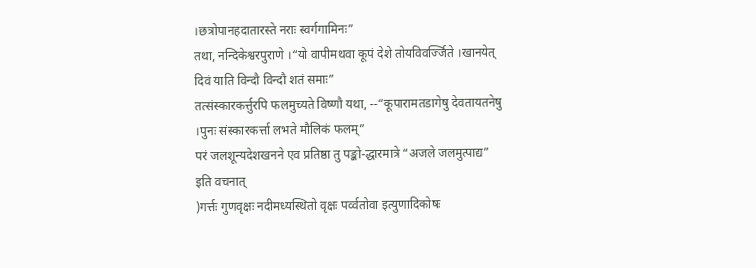।छत्रोपानहदातारस्ते नराः स्वर्गगामिनः”
तथा, नन्दिकेश्वरपुराणे ।“यो वापीमथवा कूपं देशे तोयविवर्ज्जिते ।खानयेत् दिवं याति विन्दौ विन्दौ शतं समाः”
तत्संस्कारकर्त्तुरपि फलमुच्यते विष्णौ यथा, --“कूपारामतडागेषु देवतायतनेषु ।पुनः संस्कारकर्त्ता लभते मौलिकं फलम्”
परं जलशून्यदेशखनने एव प्रतिष्ठा तु पङ्को-द्धारमात्रे “अजले जलमुत्पाद्य” इति वचनात्
)गर्त्तः गुणवृक्षः नदीमध्यस्थितो वृक्षः पर्व्वतोवा इत्युणादिकोषः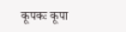कूपकः कूपा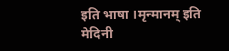इति भाषा ।मृन्मानम् इति मेदिनी